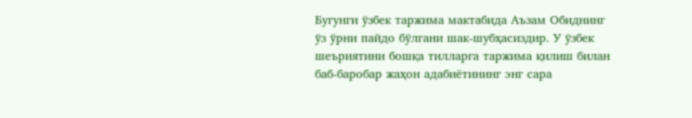Бугунги ўзбек таржима мактабида Аъзам Обиднинг ўз ўрни пайдо бўлгани шак-шубҳасиздир. У ўзбек шеъриятини бошқа тилларга таржима қилиш билан баб-баробар жаҳон адабиётининг энг сара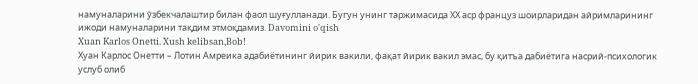намуналарини ўзбекчалаштир билан фаол шуғулланади. Бугун унинг таржимасида ХХ аср француз шоирларидан айримларининг ижоди намуналарини тақдим этмоқдамиз. Davomini o'qish
Xuan Karlos Onetti. Xush kelibsan,Bob!
Хуан Карлос Онетти – Лотин Амреика адабиётининг йирик вакили, фақат йирик вакил эмас, бу қитъа дабиётига насрий-психологик услуб олиб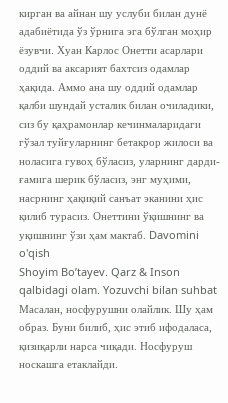кирган ва айнан шу услуби билан дунё адабиётида ўз ўрнига эга бўлган моҳир ёзувчи. Хуан Карлос Онетти асарлари оддий ва аксарият бахтсиз одамлар ҳақида. Аммо ана шу оддий одамлар қалби шундай усталик билан очиладики, сиз бу қаҳрамонлар кечинмаларидаги гўзал туйғуларнинг бетакрор жилоси ва ноласига гувоҳ бўласиз, уларнинг дарди-ғамига шерик бўласиз, энг муҳими, насрнинг ҳақиқий санъат эканини ҳис қилиб турасиз. Онеттини ўқишнинг ва уқишнинг ўзи ҳам мактаб. Davomini o'qish
Shoyim Bo’tayev. Qarz & Inson qalbidagi olam. Yozuvchi bilan suhbat
Масалан, носфурушни олайлик. Шу ҳам образ. Буни билиб, ҳис этиб ифодаласа, қизиқарли нарса чиқади. Носфуруш носкашга етаклайди.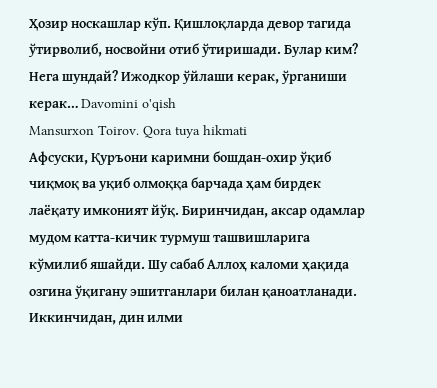Ҳозир носкашлар кўп. Қишлоқларда девор тагида ўтирволиб, носвойни отиб ўтиришади. Булар ким? Нега шундай? Ижодкор ўйлаши керак, ўрганиши керак… Davomini o'qish
Mansurxon Toirov. Qora tuya hikmati
Афсуски, Қуръони каримни бошдан-охир ўқиб чиқмоқ ва уқиб олмоққа барчада ҳам бирдек лаёқату имконият йўқ. Биринчидан, аксар одамлар мудом катта-кичик турмуш ташвишларига кўмилиб яшайди. Шу сабаб Аллоҳ каломи ҳақида озгина ўқигану эшитганлари билан қаноатланади. Иккинчидан, дин илми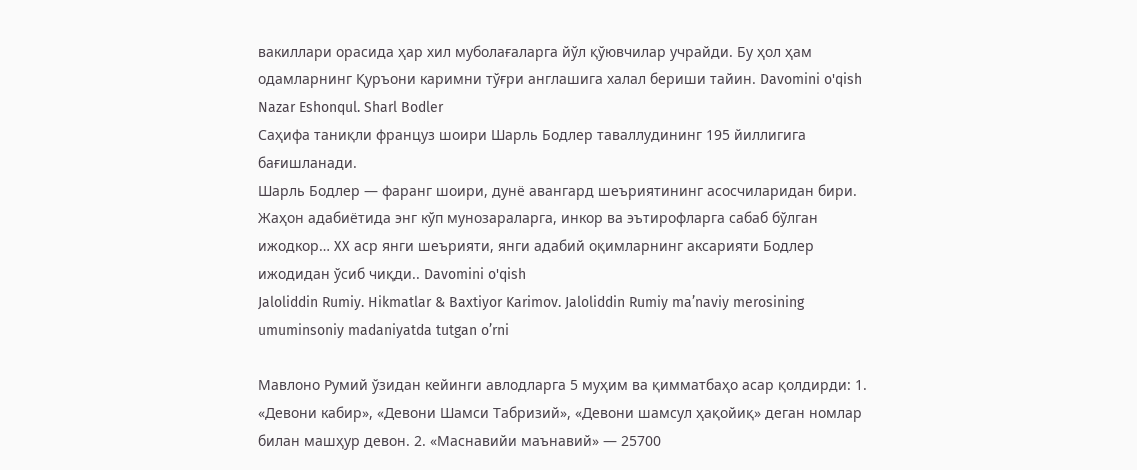вакиллари орасида ҳар хил муболағаларга йўл қўювчилар учрайди. Бу ҳол ҳам одамларнинг Қуръони каримни тўғри англашига халал бериши тайин. Davomini o'qish
Nazar Eshonqul. Sharl Bodler
Саҳифа таниқли француз шоири Шарль Бодлер таваллудининг 195 йиллигига бағишланади.
Шарль Бодлер — фаранг шоири, дунё авангард шеъриятининг асосчиларидан бири. Жаҳон адабиётида энг кўп мунозараларга, инкор ва эътирофларга сабаб бўлган ижодкор… XX аср янги шеърияти, янги адабий оқимларнинг аксарияти Бодлер ижодидан ўсиб чиқди.. Davomini o'qish
Jaloliddin Rumiy. Hikmatlar & Baxtiyor Karimov. Jaloliddin Rumiy ma’naviy merosining umuminsoniy madaniyatda tutgan o’rni

Мавлоно Румий ўзидан кейинги авлодларга 5 муҳим ва қимматбаҳо асар қолдирди: 1. «Девони кабир», «Девони Шамси Табризий», «Девони шамсул ҳақойиқ» деган номлар билан машҳур девон. 2. «Маснавийи маънавий» — 25700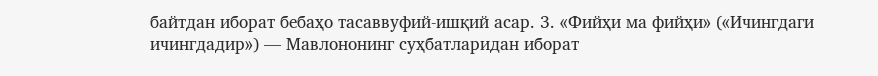байтдан иборат бебаҳо тасаввуфий-ишқий асар. 3. «Фийҳи ма фийҳи» («Ичингдаги ичингдадир») — Мавлононинг суҳбатларидан иборат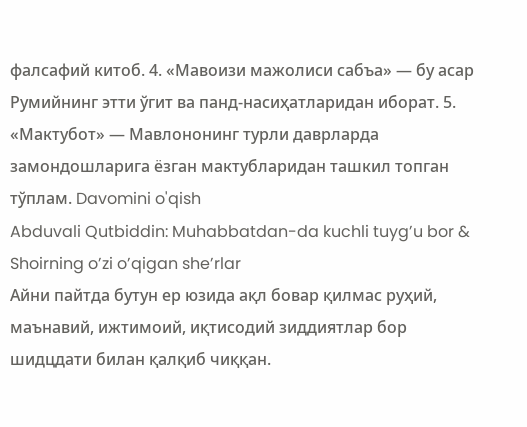фалсафий китоб. 4. «Мавоизи мажолиси сабъа» — бу асар Румийнинг этти ўгит ва панд-насиҳатларидан иборат. 5. «Мактубот» — Мавлононинг турли даврларда замондошларига ёзган мактубларидан ташкил топган тўплам. Davomini o'qish
Abduvali Qutbiddin: Muhabbatdan-da kuchli tuyg’u bor & Shoirning o’zi o’qigan she’rlar
Айни пайтда бутун ер юзида ақл бовар қилмас руҳий, маънавий, ижтимоий, иқтисодий зиддиятлар бор шидцдати билан қалқиб чиққан.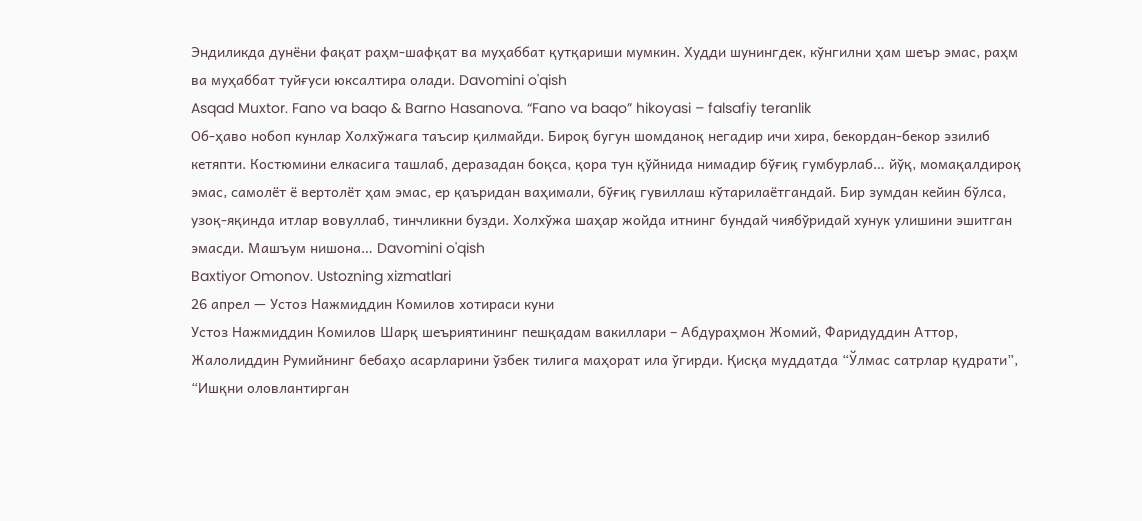Эндиликда дунёни фақат раҳм-шафқат ва муҳаббат қутқариши мумкин. Худди шунингдек, кўнгилни ҳам шеър эмас, раҳм ва муҳаббат туйғуси юксалтира олади. Davomini o'qish
Asqad Muxtor. Fano va baqo & Barno Hasanova. “Fano va baqo” hikoyasi – falsafiy teranlik
Об-ҳаво нобоп кунлар Холхўжага таъсир қилмайди. Бироқ бугун шомданоқ негадир ичи хира, бекордан-бекор эзилиб кетяпти. Костюмини елкасига ташлаб, деразадан боқса, қора тун қўйнида нимадир бўғиқ гумбурлаб… йўқ, момақалдироқ эмас, самолёт ё вертолёт ҳам эмас, ер қаъридан ваҳимали, бўғиқ гувиллаш кўтарилаётгандай. Бир зумдан кейин бўлса, узоқ-яқинда итлар вовуллаб, тинчликни бузди. Холхўжа шаҳар жойда итнинг бундай чиябўридай хунук улишини эшитган эмасди. Машъум нишона… Davomini o'qish
Baxtiyor Omonov. Ustozning xizmatlari
26 апрел — Устоз Нажмиддин Комилов хотираси куни
Устоз Нажмиддин Комилов Шарқ шеъриятининг пешқадам вакиллари – Абдураҳмон Жомий, Фаридуддин Аттор, Жалолиддин Румийнинг бебаҳо асарларини ўзбек тилига маҳорат ила ўгирди. Қисқа муддатда “Ўлмас сатрлар қудрати”, “Ишқни оловлантирган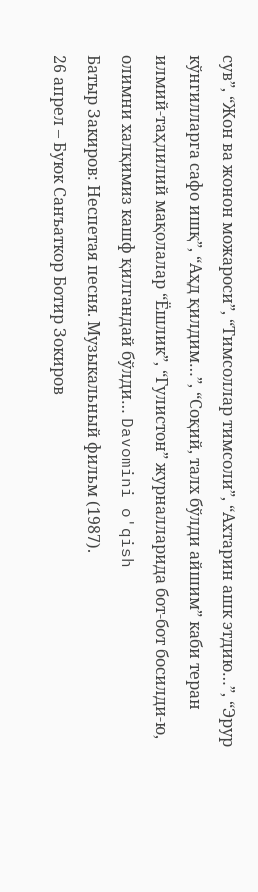сув”, “Жон ва жонон можароси”, “Тимсоллар тимсоли”, “Ахтарин ашк этдию…”, “Эрур кўнгилларга сафо ишқ”, “Аҳд қилдим…”, “Соқий, талх бўлди айшим” каби теран илмий-таҳлилий мақолалар “Ёшлик”, “Гулистон” журналларида бот-бот босилди-ю, олимни халқимиз кашф қилгандай бўлди… Davomini o'qish
Батыр Закиров: Неспетая песня. Музыкальный фильм (1987).
26 апрел – Буюк Санъаткор Ботир Зокиров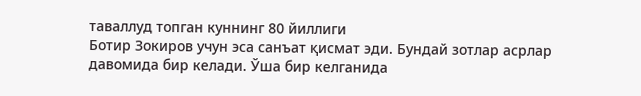таваллуд топган куннинг 80 йиллиги
Ботир Зокиров учун эса санъат қисмат эди. Бундай зотлар асрлар давомида бир келади. Ўша бир келганида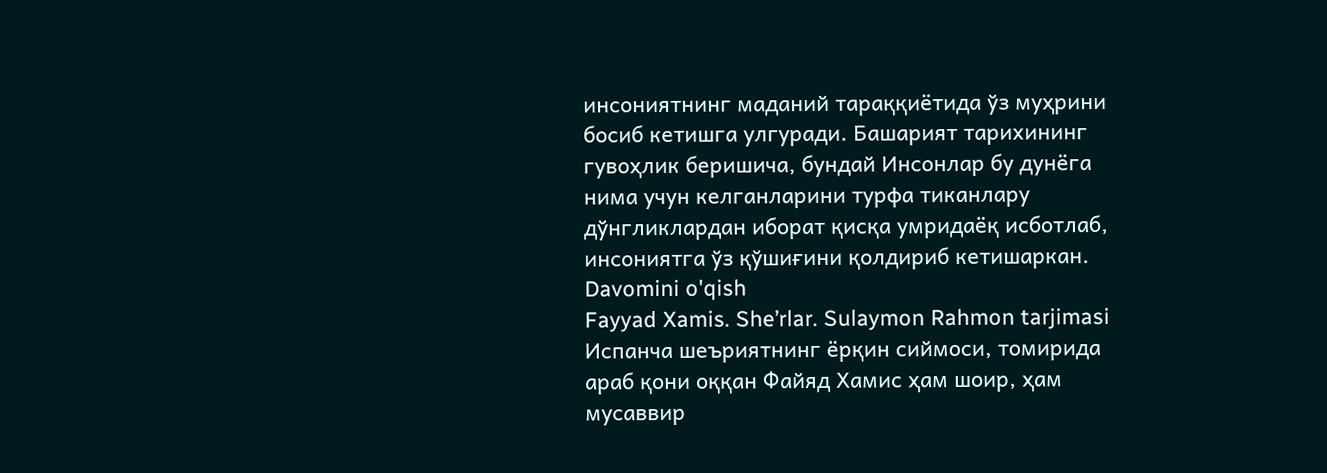инсониятнинг маданий тараққиётида ўз муҳрини босиб кетишга улгуради. Башарият тарихининг гувоҳлик беришича, бундай Инсонлар бу дунёга нима учун келганларини турфа тиканлару дўнгликлардан иборат қисқа умридаёқ исботлаб, инсониятга ўз қўшиғини қолдириб кетишаркан. Davomini o'qish
Fayyad Xamis. She’rlar. Sulaymon Rahmon tarjimasi
Испанча шеъриятнинг ёрқин сиймоси, томирида араб қони оққан Файяд Хамис ҳам шоир, ҳам мусаввир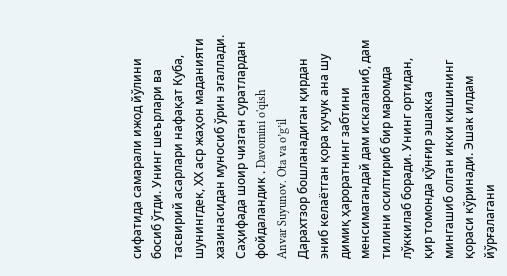сифатида самарали ижод йўлини босиб ўтди. Унинг шеърлари ва тасвирий асарлари нафақат Куба, шунингдек, ХХ аср жаҳон маданияти хазинасидан муносиб ўрин эгаллади. Саҳифада шоир чизган суратлардан фойдаландик . Davomini o'qish
Anvar Suyunov. Ota va o’g’il
Дарахтзор бошланадиган қирдан эниб келаётган қора кучук ана шу димиқ ҳароратнинг забтини менсимагандай дам искаланиб, дам тилини осилтириб бир маромда лўккилаб боради. Унинг ортидан, қир томонда қўнғир эшакка мингашиб олган икки кишининг қораси кўринади. Эшак илдам йўрғалагани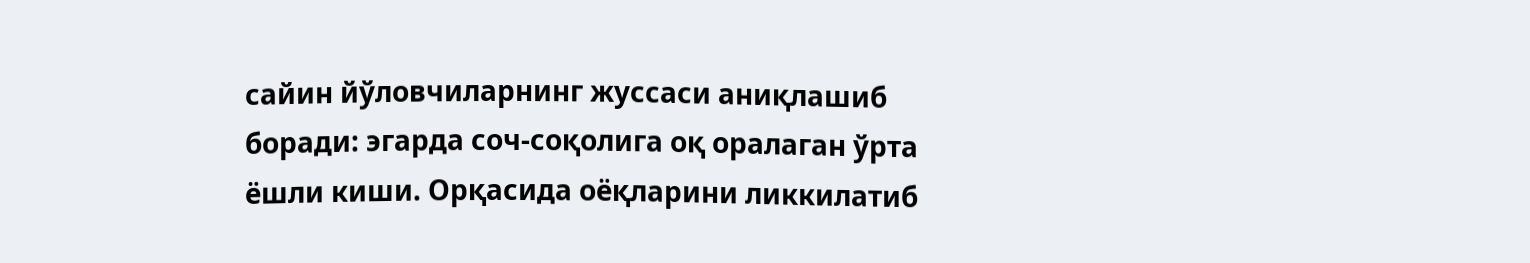сайин йўловчиларнинг жуссаси аниқлашиб боради: эгарда соч-соқолига оқ оралаган ўрта ёшли киши. Орқасида оёқларини ликкилатиб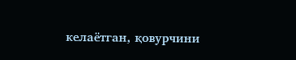келаётган, қовурчини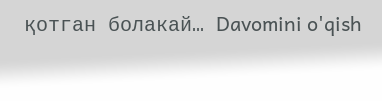қотган болакай… Davomini o'qish